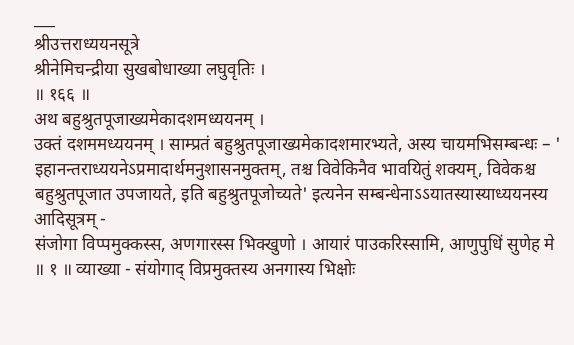___
श्रीउत्तराध्ययनसूत्रे
श्रीनेमिचन्द्रीया सुखबोधाख्या लघुवृतिः ।
॥ १६६ ॥
अथ बहुश्रुतपूजाख्यमेकादशमध्ययनम् ।
उक्तं दशममध्ययनम् । साम्प्रतं बहुश्रुतपूजाख्यमेकादशमारभ्यते, अस्य चायमभिसम्बन्धः – ' इहानन्तराध्ययनेऽप्रमादार्थमनुशासनमुक्तम्, तश्च विवेकिनैव भावयितुं शक्यम्, विवेकश्च बहुश्रुतपूजात उपजायते, इति बहुश्रुतपूजोच्यते' इत्यनेन सम्बन्धेनाऽऽयातस्यास्याध्ययनस्य आदिसूत्रम् -
संजोगा विप्पमुक्कस्स, अणगारस्स भिक्खुणो । आयारं पाउकरिस्सामि, आणुपुधिं सुणेह मे ॥ १ ॥ व्याख्या - संयोगाद् विप्रमुक्तस्य अनगास्य भिक्षोः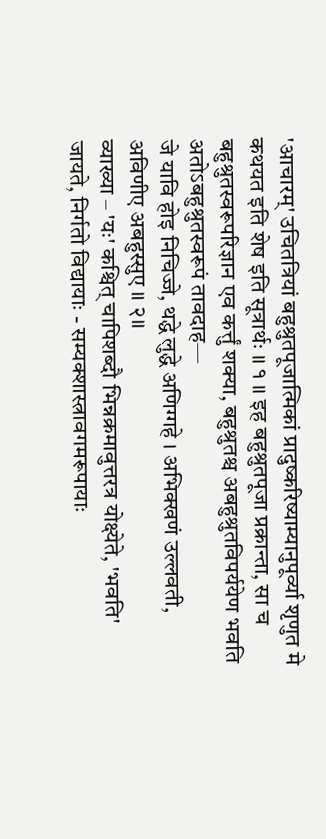'आचारम्' उचितत्रियां बहुश्रुतपूजात्मिकां प्रादुष्करिष्याम्यानुपूर्व्या शृणुत मे कथयत इति शेष इति सूत्रार्थः ॥ १ ॥ इह बहुश्रुतपूजा प्रक्रान्ता, सा च बहुश्रुतस्वरूपरिज्ञान एव कर्त्तुं शक्या, बहुश्रुतश्च अबहुश्रुतविपर्ययेण भवति अतोऽबहुश्रुतस्वरूपं तावदाह—
जे यावि होइ निचिज्जे, थद्धे लुद्धे अणिग्गहे । अभिक्खणं उल्लवती, अविणीए अबहुस्सुए ॥ २॥
व्याख्या – 'यः' कश्चित् चापिशब्दौ भिन्नक्रमावुत्तरत्र योक्ष्येते, 'भवति' जायते, निर्गतो विद्यायाः - सम्यक्शास्त्रावगमरूपायाः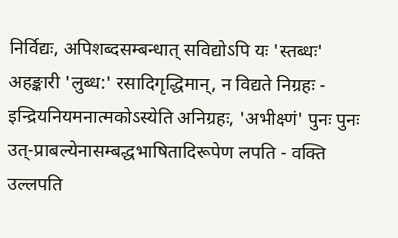निर्विद्यः, अपिशब्दसम्बन्धात् सविद्योऽपि यः 'स्तब्धः' अहङ्कारी 'लुब्ध:' रसादिगृद्धिमान्, न विद्यते निग्रहः - इन्द्रियनियमनात्मकोऽस्येति अनिग्रहः, 'अभीक्ष्णं' पुनः पुनः उत्-प्राबल्येनासम्बद्धभाषितादिरूपेण लपति - वक्ति उल्लपति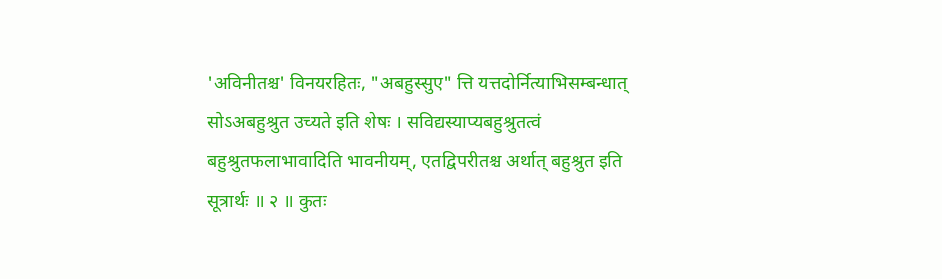'अविनीतश्च' विनयरहितः, "अबहुस्सुए" त्ति यत्तदोर्नित्याभिसम्बन्धात् सोऽअबहुश्रुत उच्यते इति शेषः । सविद्यस्याप्यबहुश्रुतत्वं बहुश्रुतफलाभावादिति भावनीयम्, एतद्विपरीतश्च अर्थात् बहुश्रुत इति सूत्रार्थः ॥ २ ॥ कुतः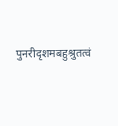पुनरीदृशमबहुश्रुतत्वं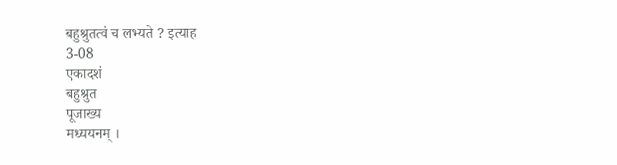बहुश्रुतत्वं च लभ्यते ? इत्याह
3-08
एकादशं
बहुश्रुत
पूजाख्य
मध्ययनम् ।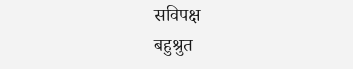सविपक्ष
बहुश्रुत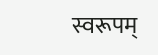स्वरूपम्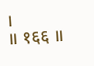।
॥ १६६ ॥